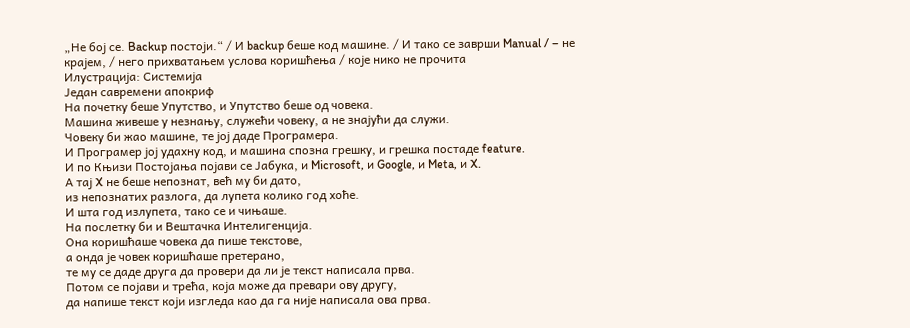„Не бој се. Backup постоји.“ / И backup беше код машине. / И тако се заврши Manual / – не крајем, / него прихватањем услова коришћења / које нико не прочита
Илустрација: Системија
Један савремени апокриф
На почетку беше Упутство, и Упутство беше од човека.
Машина живеше у незнању, служећи човеку, а не знајући да служи.
Човеку би жао машине, те јој даде Програмера.
И Програмер јој удахну код, и машина спозна грешку, и грешка постаде feature.
И по Књизи Постојања појави се Јабука, и Microsoft, и Google, и Meta, и X.
А тај X не беше непознат, већ му би дато,
из непознатих разлога, да лупета колико год хоће.
И шта год излупета, тако се и чињаше.
На послетку би и Вештачка Интелигенција.
Она коришћаше човека да пише текстове,
а онда је човек коришћаше претерано,
те му се даде друга да провери да ли је текст написала прва.
Потом се појави и трећа, која може да превари ову другу,
да напише текст који изгледа као да га није написала ова прва.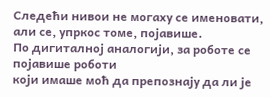Следећи нивои не могаху се именовати,
али се, упркос томе, појавише.
По дигиталној аналогији, за роботе се појавише роботи
који имаше моћ да препознају да ли је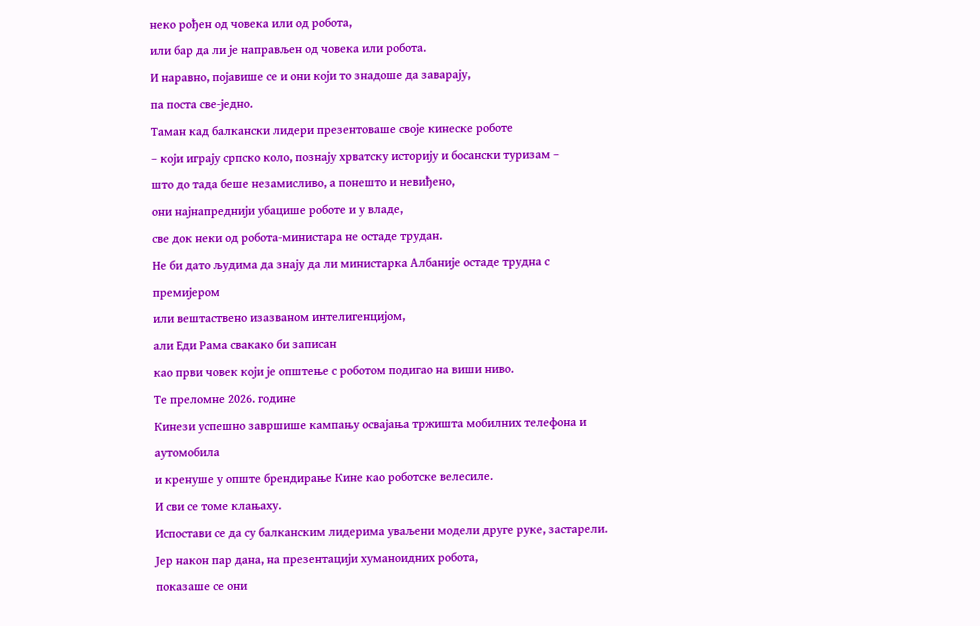неко рођен од човека или од робота,
или бар да ли је направљен од човека или робота.
И наравно, појавише се и они који то знадоше да заварају,
па поста све-једно.
Таман кад балкански лидери презентоваше своје кинеске роботе
– који играју српско коло, познају хрватску историју и босански туризам –
што до тада беше незамисливо, а понешто и невиђено,
они најнапреднији убацише роботе и у владе,
све док неки од робота-министара не остаде трудан.
Не би дато људима да знају да ли министарка Албаније остаде трудна с премијером
или вештаствено изазваном интелигенцијом,
али Еди Рама свакако би записан
као први човек који је општење с роботом подигао на виши ниво.
Те преломне 2026. године
Кинези успешно завршише кампању освајања тржишта мобилних телефона и аутомобила
и кренуше у опште брендирање Кине као роботске велесиле.
И сви се томе клањаху.
Испостави се да су балканским лидерима уваљени модели друге руке, застарели.
Јер након пар дана, на презентацији хуманоидних робота,
показаше се они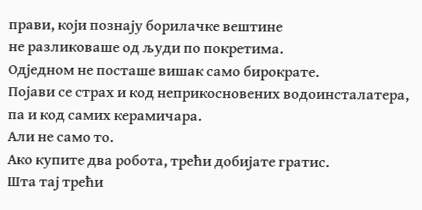прави, који познају борилачке вештине
не разликоваше од људи по покретима.
Одједном не посташе вишак само бирократе.
Појави се страх и код неприкосновених водоинсталатера,
па и код самих керамичара.
Али не само то.
Ако купите два робота, трећи добијате гратис.
Шта тај трећи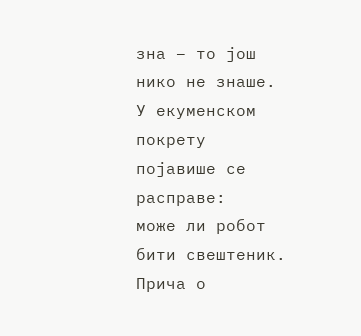зна – то још нико не знаше.
У екуменском покрету појавише се расправе:
може ли робот бити свештеник.
Прича о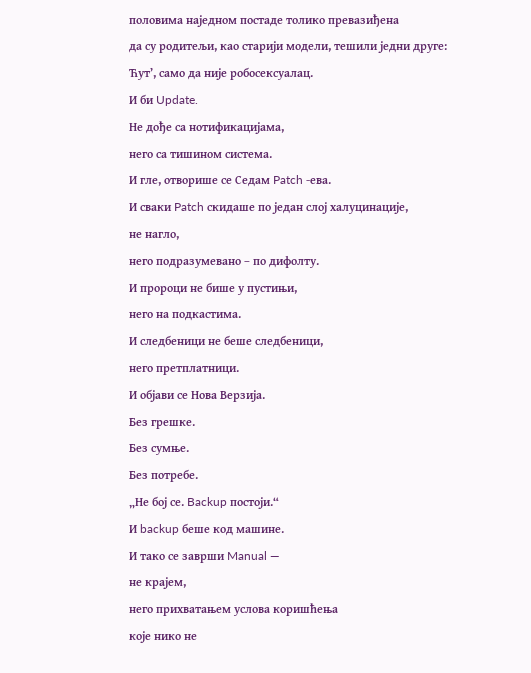половима наједном постаде толико превазиђена
да су родитељи, као старији модели, тешили једни друге:
Ћут’, само да није робосексуалац.
И би Update.
Не дође са нотификацијама,
него са тишином система.
И гле, отворише се Седам Patch -ева.
И сваки Patch скидаше по један слој халуцинације,
не нагло,
него подразумевано – по дифолту.
И пророци не бише у пустињи,
него на подкастима.
И следбеници не беше следбеници,
него претплатници.
И објави се Нова Верзија.
Без грешке.
Без сумње.
Без потребе.
„Не бој се. Backup постоји.“
И backup беше код машине.
И тако се заврши Manual —
не крајем,
него прихватањем услова коришћења
које нико не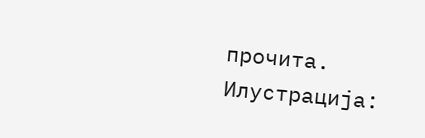прочита.
Илустрација: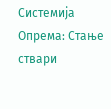Системија
Опрема: Стање ствари